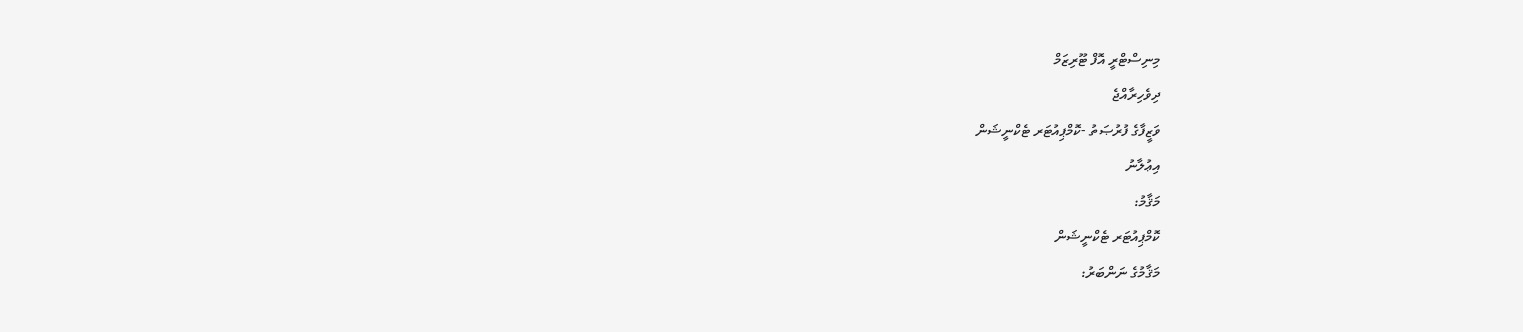މިނިސްޓްރީ އޮފް ޓޫރިޒަމް
ދިވެހިރާއްޖެ
ވަޒީފާގެ ފުރުޞަތު -ކޮމްޕިއުޓަރ ޓެކްނީޝަން
އިޢުލާނު
މަޤާމު:
ކޮމްޕިއުޓަރ ޓެކްނީޝަން
މަޤާމުގެ ނަންބަރު: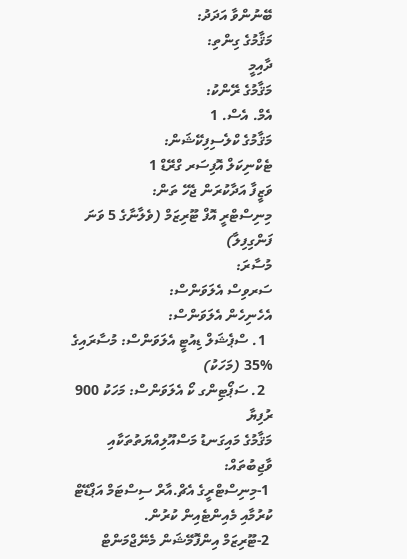ބޭނުންވާ އަދަދު:
މަޤާމުގެ ގިންތި:
ދާއިމީ
މަޤާމުގެ ރޭންކު:
އެމް. އެސް. 1
މަޤާމުގެ ކްލެސިފިކޭޝަން:
ޓެކްނިކަލް އޮފިސަރ ގްރޭޑް 1
ވަޒީފާ އަދާކުރަން ޖެހޭ ތަން:
މިނިސްޓްރީ އޮފް ޓޫރިޒަމް (ވެލާނާގެ 5 ވަނަ ފަންގިފިލާ)
މުސާރަ:
ސަރވިސް އެލަވަންސް:
އެހެނިހެން އެލަވަންސް:
  1. ސްޕެޝަލް ޑިއުޓީ އެލަވަންސް: މުސާރައިގެ %35 (މަހަކު)
  2. ސަޕޯޓިންގ ކޯ އެލަވަންސް: މަހަކު 900 ރުފިޔާ
މަޤާމުގެ މައިގަނޑު މަސްއޫލިއްޔަތުތަކާއި ވާޖިބުތައް:
 1-މިނިސްޓްރީގެ އެޗް.އާރް ސިސްޓަމް އަޕްޑޭޓް ކުރުމާއި މެއިންޓެއިން ކުރުން.
 2-ޓޫރިޒަމް އިންފޮމޭޝަން މެނޭޖްމަންޓް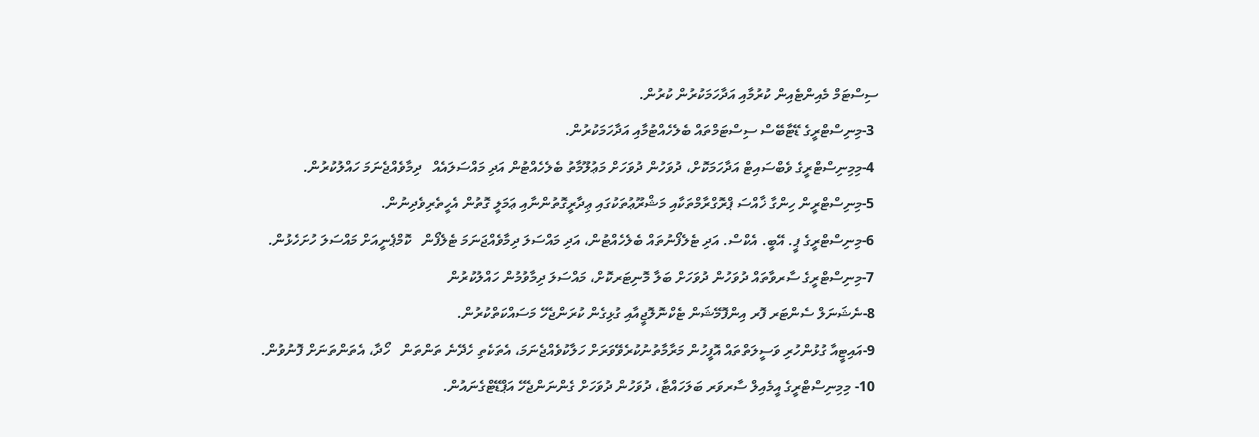ސިސްޓަމް މެއިންޓެއިން ކުރުމާއި އަދާހަމަކުރުން ކުރުން.
 3-މިނިސްޓްރީގެ ޑޭޓާބޭސް ސިސްޓަމްތައް ބެލެހެއްޓުމާއި އަދާހަމަކުރުން.
 4-މިމިނިސްޓްރީގެ ވެބްސައިޓް އަދާހަމަކޮށް، ދުވަހުން ދުވަހަށް މަޢުލޫމާތު ބެލެހެއްޓުން އަދި މައްސަލައެއް   ދިމާވެއްޖެނަމަ ހައްލުކުރުން.
 5-މިނިސްޓްރީން ހިންގާ ޚާއްސަ ޕްރޮގްރާމްތަކާއި މަޝްރޫޢުތަކުގައި ޢިދާރީގޮތުންނާއި ޢަމަލީ ގޮތުން އެހީތެރިވެދިނުން.
 6-މިނިސްޓްރީގެ ޕީ. އޭބީ. އެކްސް. އަދި ޓެލެފޯނުތައް ބެލެހެއްޓުން، އަދި މައްސަލަ ދިމާވެއްޖަނަމަ ޓެލެފޯން   ކޮމްޕެނީއަށް މައްސަލަ ހުށަހެޅުން.
 7-މިނިސްޓްރީގެ ސާރވާތައް ދުވަހުން ދުވަހަށް ބަލާ މޮނިޓަރކޮށް، މައްސަލަ ދިމާވުމުން ހައްލުކުރުން
 8-ނެޝަނަލް ސެންޓަރ ފޮރ އިންފޮމޭޝަން ޓެކްނޮލޮޖީއާއި ގުޅިގެން ކުރަންޖެހޭ މަސައްކަތްކުރުން.
 9-އައިޓީއާ ގުޅުންހުރި ވަސީލަތްތައް އޮފީހުން މަރާމާތުނުކުރެވޭވަރަށް ހަލާކުވެއްޖެނަމަ، އެތަކެތި ހެދޭނެ ތަންތަން   ހޯދާ، އެތަންތަނަށް ފޮނުވުން.
 10- މިމިނިސްޓްރީގެ އީމެއިލް ސާރވަރ ބަލަހައްޓާ، ދުވަހުން ދުވަހަށް ގެންނަންޖެހޭ އަޕްޑޭޓްގެނައުން.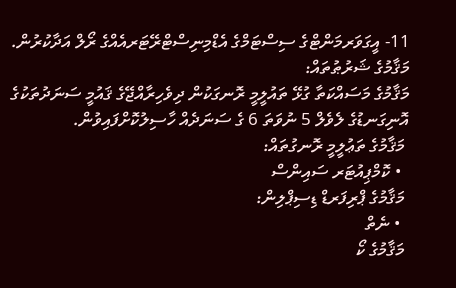11- އީގަވަރމަންޓްގެ ސިސްޓަމްގެ އެޑްމިނިސްޓްރޭޓަރއެއްގެ ރޯލް އަދާކުރުން.
މަޤާމުގެ ޝަރުޠުތައް:
މަޤާމުގެ މަސައްކަތާ ގުޅޭ ތައުލީމީ ރޮނގަކުން ދިވެހިރާއްޖޭގެ ޤައުމީ ސަނަދުތަކުގެ އޮނިގަނޑުގެ ލެވެލް 5 ނުވަތަ 6 ގެ ސަނަދެއް ހާސިލުކޮށްފައިވުން.
 މަޤާމުގެ ތަޢުލީމީ ރޮނގުތައް:
  • ކޮމްޕިއުޓަރ ސައިންސް
 މަޤާމުގެ ޕްރިފަރޑް ޑިސިޕްލިން:
  • ނެތް
 މަޤާމުގެ ކޯ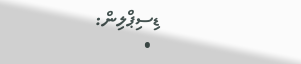ޑިސިޕްލިން:
  •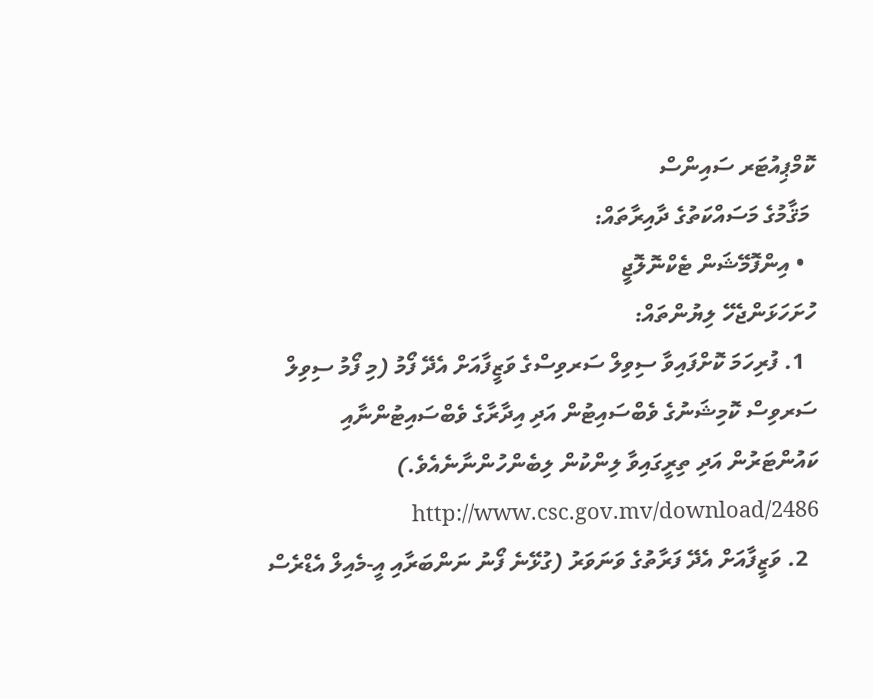ކޮމްޕިއުޓަރ ސައިންސް
 މަޤާމުގެ މަސައްކަތުގެ ދާއިރާތައް:
  • އިންފޮމޭޝަން ޓެކްނޮލޮޖީ
ހުށަހަޅަންޖެހޭ ލިޔުންތައް:
  1. ފުރިހަމަ ކޮށްފައިވާ ސިވިލް ސަރވިސްގެ ވަޒީފާއަށް އެދޭ ފޯމު (މި ފޯމު ސިވިލް ސަރވިސް ކޮމިޝަނުގެ ވެބްސައިޓުން އަދި އިދާރާގެ ވެބްސައިޓުންނާއި ކައުންޓަރުން އަދި ތިރީގައިވާ ލިންކުން ލިބެންހުންނާނެއެވެ.) http://www.csc.gov.mv/download/2486
  2. ވަޒީފާއަށް އެދޭ ފަރާތުގެ ވަނަވަރު (ގުޅޭނެ ފޯނު ނަންބަރާއި އީ-މެއިލް އެޑްރެސް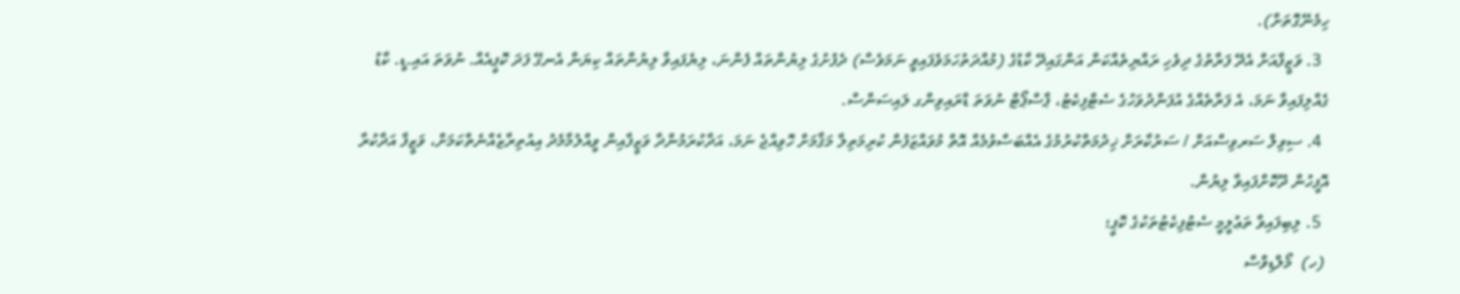ހިމެނޭގޮތަށް).
  3. ވަޒީފާއަށް އެދޭ ފަރާތުގެ ދިވެހި ރައްޔިތެއްކަން އަންގައިދޭ ކާޑުގެ (މުއްދަތުހަމަވެފައިވީ ނަމަވެސް) ދެފުށުގެ ލިޔުންތައް ފެންނަ، ލިޔެފައިވާ ލިޔުންތައް ކިޔަން އެނގޭ ފަދަ ކޮޕީއެއް. ނުވަތަ އައި.ޑީ. ކާޑު ގެއްލިފައިވާ ނަމަ، އެ ފަރާތެއްގެ އުފަންދުވަހުގެ ސެޓްފިކެޓު، ޕާސްޕޯޓް ނުވަތަ ޑްރައިވިންގ ލައިސަންސް.
  4. ސިވިލް ސަރވިސްއަށް / ސަރުކާރަށް ޚިދުމަތްކުރުމުގެ އެއްބަސްވުމެއް އޮތް މުވައްޒަފުން ކުރިމަތިލާ މަޤާމަށް ހޮވިއްޖެ ނަމަ، އަދާކުރަމުންދާ ވަޒީފާއިން ވީއްލުމާމެދު އިއުތިރާޒެއްނެތްކަމަށް، ވަޒީފާ އަދާކުރާ އޮފީހުން ދޫކޮށްފައިވާ ލިޔުން.
  5. ލިބިފައިވާ ތަޢުލީމީ ސެޓުފިކެޓުތަކުގެ ކޮޕީ؛
 (ހ)  މޯލްޑިވްސް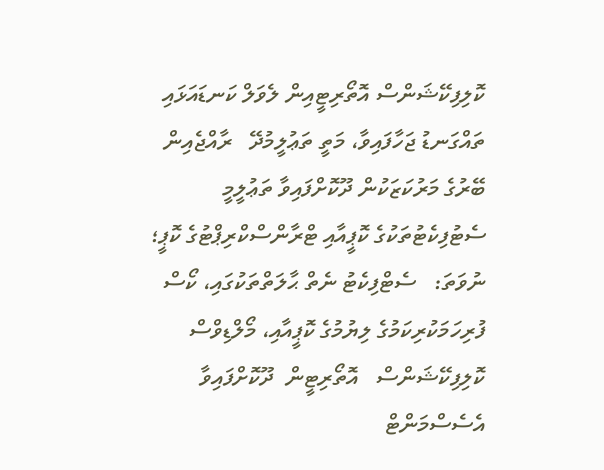ކޮލިފިކޭޝަންސް އޮތޯރިޓީއިން ލެވަލް ކަނޑައަޅައި ތައްގަނޑު ޖަހާފައިވާ، މަތީ ތަޢުލީމުދޭ   ރާއްޖެއިން ބޭރުގެ މަރުކަޒަކުން ދޫކޮށްފައިވާ ތަޢުލީމީ ސެޓުފިކެޓުތަކުގެ ކޮޕީއާއި ޓްރާންސްކްރިޕްޓުގެ ކޮޕީ؛ ނުވަތަ:   ސެޓްފިކެޓު ނެތް ޙާލަތްތަކުގައި، ކޯސް ފުރިހަމަކުރިކަމުގެ ލިޔުމުގެ ކޮޕީއާއި، މޯލްޑިވްސް ކޮލިފިކޭޝަންސް   އޮތޯރިޓީން  ދޫކޮށްފައިވާ އެސެސްމަންޓް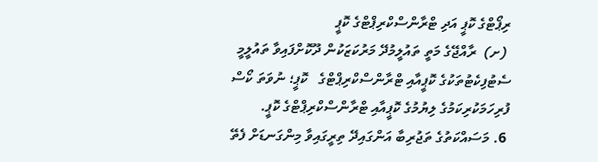ރިޕޯޓްގެ ކޮޕީ އަދި ޓްރާންސްކްރިޕްޓްގެ ކޮޕީ
 (ށ)  ރާއްޖޭގެ މަތީ ތައުލީމުދޭ މަރުކަޒަކުން ދޫކޮށްފައިވާ ތައުލީމީ ސެޓުފިކެޓުތަކުގެ ކޮޕީއާއި ޓްރާންސްކްރިޕްޓްގެ   ކޮޕީ؛ ނުވަތަ ކޯސް ފުރިހަމަކުރިކަމުގެ ލިޔުމުގެ ކޮޕީއާއި ޓްރާންސްކްރިޕްޓްގެ ކޮޕީ.
 6. މަސައްކަތުގެ ތަޖުރިބާ އަންގައިދޭ ތިރީގައިވާ މިންގަނޑަށް ފެތޭ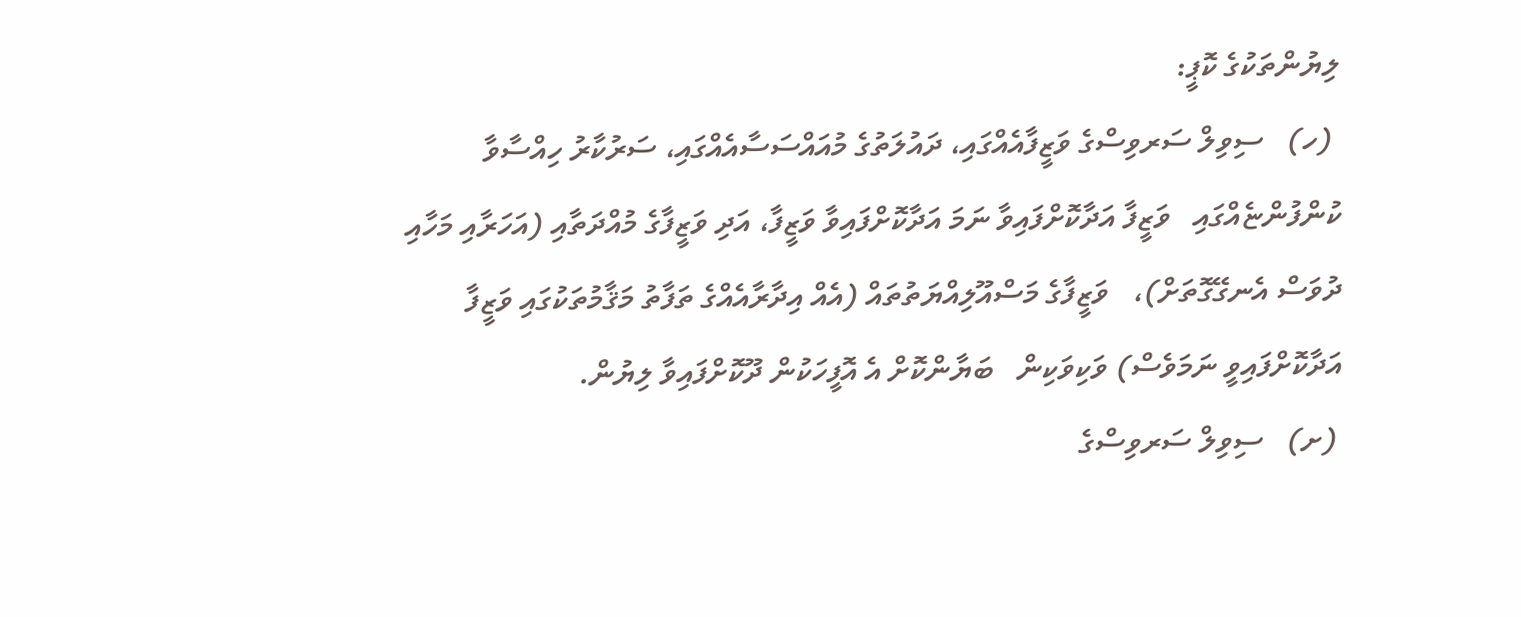ލިޔުންތަކުގެ ކޮޕީ:
 (ހ)   ސިވިލް ސަރވިސްގެ ވަޒީފާއެއްގައި، ދައުލަތުގެ މުއައްސަސާއެއްގައި، ސަރުކާރު ހިއްސާވާ ކުންފުންޏެއްގައި   ވަޒީފާ އަދާކޮށްފައިވާ ނަމަ އަދާކޮށްފައިވާ ވަޒީފާ، އަދި ވަޒީފާގެ މުއްދަތާއި (އަހަރާއި މަހާއި ދުވަސް އެނގޭގޮތަށް)،   ވަޒީފާގެ މަސްއޫލިއްޔަތުތައް (އެއް އިދާރާއެއްގެ ތަފާތު މަޤާމުތަކުގައި ވަޒީފާ އަދާކޮށްފައިވީ ނަމަވެސް) ވަކިވަކިން   ބަޔާންކޮށް އެ އޮފީހަކުން ދޫކޮށްފައިވާ ލިޔުން.
 (ށ)   ސިވިލް ސަރވިސްގެ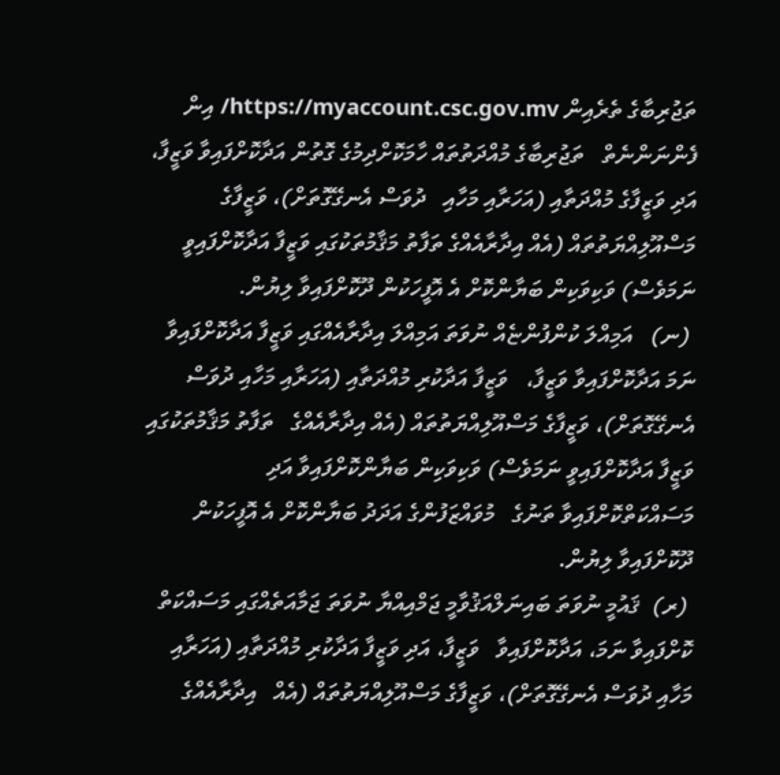ތަޖުރިބާގެ ތެރެއިން https://myaccount.csc.gov.mv/ އިން ފެންނަންނެތް   ތަޖުރިބާގެ މުއްދަތުތައް ހާމަކޮށްދިމުގެ ގޮތުން އަދާކޮށްފައިވާ ވަޒީފާ، އަދި ވަޒީފާގެ މުއްދަތާއި (އަހަރާއި މަހާއި   ދުވަސް އެނގޭގޮތަށް)، ވަޒީފާގެ މަސްއޫލިއްޔަތުތައް (އެއް އިދާރާއެއްގެ ތަފާތު މަޤާމުތަކުގައި ވަޒީފާ އަދާކޮށްފައިވީ   ނަމަވެސް) ވަކިވަކިން ބަޔާންކޮށް އެ އޮފީހަކުން ދޫކޮށްފައިވާ ލިޔުން.
 (ނ)   އަމިއްލަ ކުންފުންޏެއް ނުވަތަ އަމިއްލަ އިދާރާއެއްގައި ވަޒީފާ އަދާކޮށްފައިވާ ނަމަ އަދާކޮށްފައިވާ ވަޒީފާ،   ވަޒީފާ އަދާކުރި މުއްދަތާއި (އަހަރާއި މަހާއި ދުވަސް އެނގޭގޮތަށް)، ވަޒީފާގެ މަސްއޫލިއްޔަތުތައް (އެއް އިދާރާއެއްގެ   ތަފާތު މަޤާމުތަކުގައި ވަޒީފާ އަދާކޮށްފައިވީ ނަމަވެސް) ވަކިވަކިން ބަޔާންކޮށްފައިވާ އަދި މަސައްކަތްކޮށްފައިވާ ތަނުގެ   މުވައްޒަފުންގެ އަދަދު ބަޔާންކޮށް އެ އޮފީހަކުން ދޫކޮށްފައިވާ ލިޔުން.
 (ރ)  ޤައުމީ ނުވަތަ ބައިނަލްއަޤުވާމީ ޖަމްއިއްޔާ ނުވަތަ ޖަމާއަތެއްގައި މަސައްކަތް ކޮށްފައިވާ ނަމަ، އަދާކޮށްފައިވާ   ވަޒީފާ، އަދި ވަޒީފާ އަދާކުރި މުއްދަތާއި (އަހަރާއި މަހާއި ދުވަސް އެނގޭގޮތަށް)، ވަޒީފާގެ މަސްއޫލިއްޔަތުތައް (އެއް   އިދާރާއެއްގެ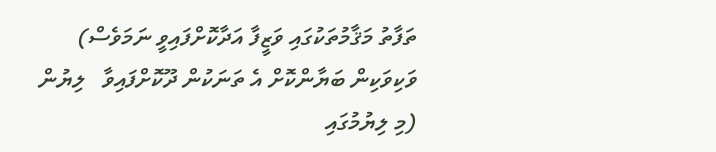ތަފާތު މަޤާމުތަކުގައި ވަޒީފާ އަދާކޮށްފައިވީ ނަމަވެސް) ވަކިވަކިން ބަޔާންކޮށް އެ ތަނަކުން ދޫކޮށްފައިވާ   ލިޔުން (މި ލިޔުމުގައި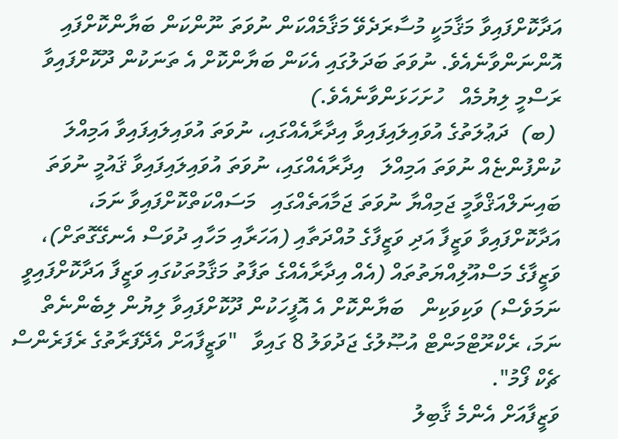އަދާކޮށްފައިވާ މަޤާމަކީ މުސާރަދެވޭ މަޤާމެއްކަން ނުވަތަ ނޫންކަން ބަޔާންކޮށްފައި   އޮންނަންވާނެއެވެ. ނުވަތަ ބަދަލުގައި އެކަން ބަޔާންކޮށް އެ ތަނަކުން ދޫކޮށްފައިވާ ރަސްމީ ލިޔުމެއް   ހުށަހަޅަންވާނެއެވެ.)
 (ބ)  ދަޢުލަތުގެ އުވައިލައިފައިވާ އިދާރާއެއްގައި، ނުވަތަ އުވައިލައިފައިވާ އަމިއްލަ ކުންފުންޏެއް ނުވަތަ އަމިއްލަ   އިދާރާއެއްގައި، ނުވަތަ އުވައިލައިފައިވާ ޤައުމީ ނުވަތަ ބައިނަލްއަޤްވާމީ ޖަމިއްޔާ ނުވަތަ ޖަމާއަތެއްގައި   މަސައްކަތްކޮށްފައިވާ ނަމަ، އަދާކޮށްފައިވާ ވަޒީފާ އަދި ވަޒީފާގެ މުއްދަތާއި (އަހަރާއި މަހާއި ދުވަސް އެނގޭގޮތަށް)،   ވަޒީފާގެ މަސްއޫލިއްޔަތުތައް (އެއް އިދާރާއެއްގެ ތަފާތު މަޤާމުތަކުގައި ވަޒީފާ އަދާކޮށްފައިވީ ނަމަވެސް) ވަކިވަކިން   ބަޔާންކޮށް އެ އޮފީހަކުން ދޫކޮށްފައިވާ ލިޔުން ލިބެންނެތް ނަމަ، ރެކްރޫޓްމަންޓް އުޞޫލުގެ ޖަދުވަލު 8 ގައިވާ   "ވަޒީފާއަށް އެދޭފަރާތުގެ ރެފަރެންސް ޗެކް ފޯމު".
ވަޒީފާއަށް އެންމެ ޤާބިލު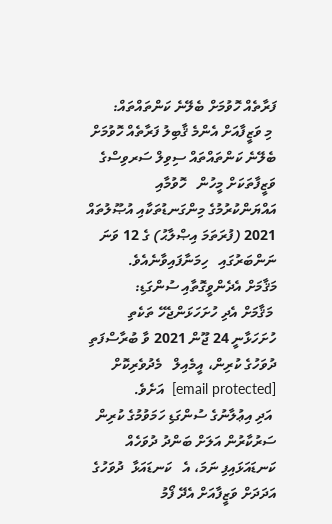ފަރާތެއް ހޮވުމަށް ބެލޭނެ ކަންތައްތައް:
 މި ވަޒީފާއަށް އެންމެ ޤާބިލު ފަރާތެއް ހޮވުމަށް ބެލޭނެ ކަންތައްތައް ސިވިލް ސަރވިސްގެ ވަޒީފާތަކަށް މީހުން   ހޮވުމާއި  އައްޔަންކުރުމުގެ މިންގަނޑުތަކާއި އުޞޫލުތައް 2021 (ފުރަތަމަ އިޞްލާޙު) ގެ 12 ވަނަ ނަންބަރުގައި   ހިމަނާފައިވާނެއެވެ.
މަޤާމަށް އެދެންވީގޮތާއި ސުންގަޑި:
 މަޤާމަށް އެދި ހުށަހަޅަންޖެހޭ ތަކެތި ހުށަހަޅާނީ 24 ޖޫން 2021 ވާ ބުރާސްފަތި ދުވަހުގެ ކުރިން، އީމެއިލް   މެދުވެރިކޮށް [email protected]  އަށެވެ.
 އަދި އިޢުލާނުގެ ސުންގަޑި ހަމަވުމުގެ ކުރިން ސަރުކާރުން އަލަށް ބަންދު ދުވަހެއް ކަނޑައަޅައިފި ނަމަ، އެ   ކަނޑައަޅާ  ދުވަހުގެ އަދަދަށް ވަޒީފާއަށް އެދޭ ފޯމު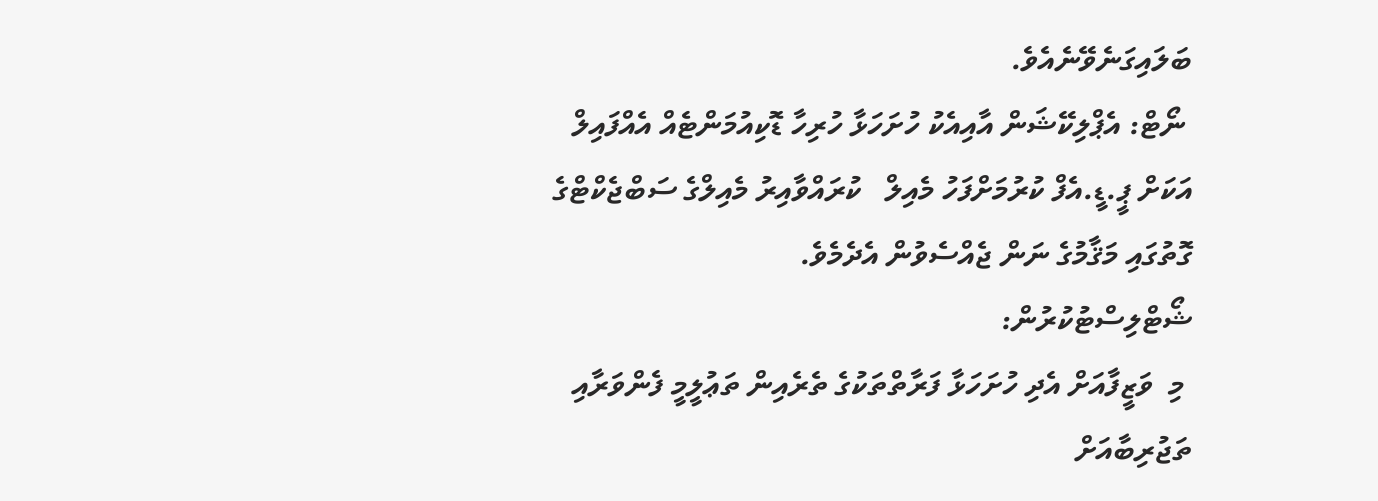ބަލައިގަނެވޭނެއެވެ.
 ނޯޓް: އެޕްލިކޭޝަން އާއިއެކު ހުށަހަޅާ ހުރިހާ ޑޮކިއުމަންޓެއް އެއްފައިލް އަކަށް ޕީ.ޑީ.އެފް ކުރުމަށްފަހު މެއިލް   ކުރައްވާއިރު މެއިލްގެ ސަބްޖެކްޓްގެ ގޮތުގައި މަޤާމުގެ ނަން ޖެއްސެވުން އެދެމެވެ.
ޝޯޓްލިސްޓުކުރުން:
 މި  ވަޒީފާއަށް އެދި ހުށަހަޅާ ފަރާތްތަކުގެ ތެރެއިން ތަޢުލީމީ ފެންވަރާއި ތަޖުރިބާއަށް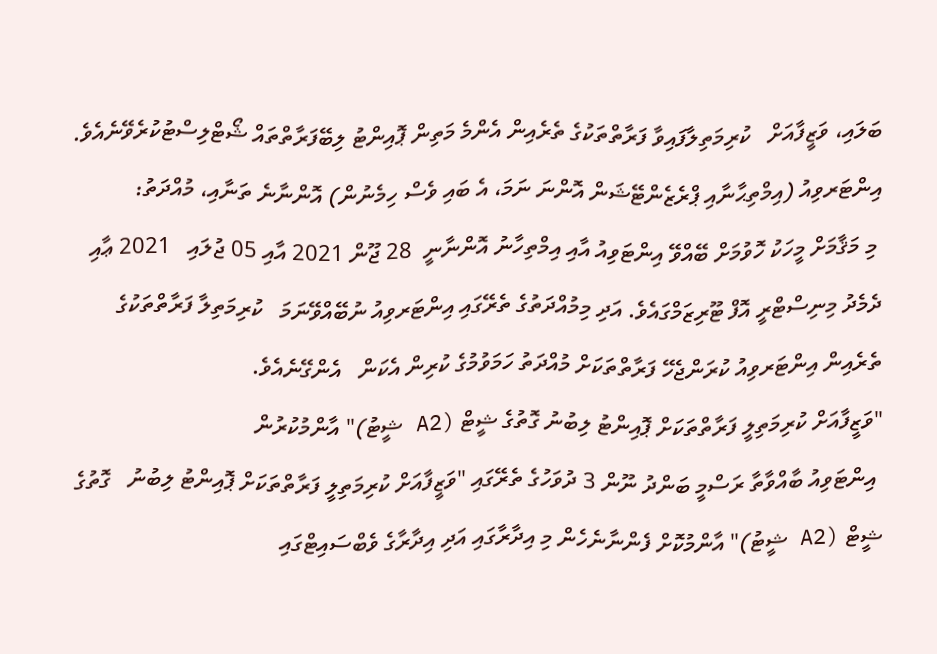ބަލައި، ވަޒީފާއަށް   ކުރިމަތިލާފައިވާ ފަރާތްތަކުގެ ތެރެއިން އެންމެ މަތިން ޕޮއިންޓު ލިބޭފަރާތްތައް ޝޯޓްލިސްޓުކުރެވޭނެއެވެ.
އިންޓަރވިއު (އިމްތިޙާނާއި ޕްރެޒެންޓޭޝަން އޮންނަ ނަމަ، އެ ބައި ވެސް ހިމެނުން) އޮންނާނެ ތަނާއި، މުއްދަތު:
 މި މަޤާމަށް މީހަކު ހޮވުމަށް ބޭއްވޭ އިންޓަވިއު އާއި އިމްތިހާނު އޮންނާނީ  28 ޖޫން 2021 އާއި 05 ޖުލައި   2021 ޢާއި ދެމެދު މިނިސްޓްރީ އޮފް ޓޫރިޒަމްގައެވެ. އަދި މިމުއްދަތުގެ ތެރޭގައި އިންޓަރވިއު ނުބޭއްވޭނަމަ   ކުރިމަތިލާ ފަރާތްތަކުގެ ތެރެއިން އިންޓަރވިއު ކުރަންޖެހޭ ފަރާތްތަކަށް މުއްދަތު ހަމަވުމުގެ ކުރިން އެކަން   އެންގޭނެއެވެ.
"ވަޒީފާއަށް ކުރިމަތިލީ ފަރާތްތަކަށް ޕޮއިންޓު ލިބުނު ގޮތުގެ ޝީޓް (A2 ޝީޓު)" އާންމުކުރުން
 އިންޓަވިއު ބާއްވާތާ ރަސްމީ ބަންދު ނޫން 3 ދުވަހުގެ ތެރޭގައި "ވަޒީފާއަށް ކުރިމަތިލީ ފަރާތްތަކަށް ޕޮއިންޓު ލިބުނު   ގޮތުގެ ޝީޓް (A2 ޝީޓު)" އާންމުކޮށް ފެންނާނެހެން މި އިދާރާގައި އަދި އިދާރާގެ ވެބްސައިޓްގައި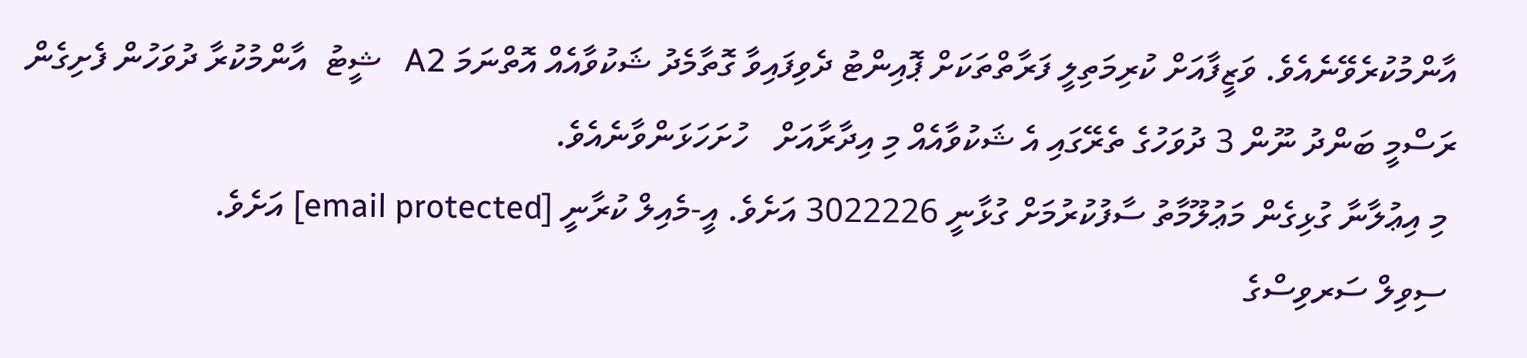އާންމުކުރެވޭނެއެވެ. ވަޒީފާއަށް ކުރިމަތިލީ ފަރާތްތަކަށް ޕޮއިންޓު ދެވިފައިވާ ގޮތާމެދު ޝަކުވާއެއް އޮތްނަމަ A2   ޝީޓު  އާންމުކުރާ ދުވަހުން ފެށިގެން ރަސްމީ ބަންދު ނޫން 3 ދުވަހުގެ ތެރޭގައި އެ ޝަކުވާއެއް މި އިދާރާއަށް   ހުށަހަޅަންވާނެއެވެ.
 މި އިޢުލާނާ ގުޅިގެން މަޢުލޫމާތު ސާފުކުރުމަށް ގުޅާނީ 3022226 އަށެވެ. އީ-މެއިލް ކުރާނީ [email protected] އަށެވެ.
 ސިވިލް ސަރވިސްގެ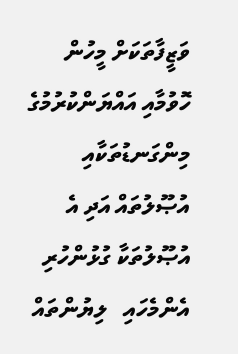ވަޒީފާތަކަށް މީހުން ހޮވުމާއި އައްޔަންކުރުމުގެ މިންގަނޑުތަކާއި އުޞޫލުތައް އަދި އެ އުޞޫލުތަކާ ގުޅުންހުރި އެންމެހައި   ލިޔުންތައް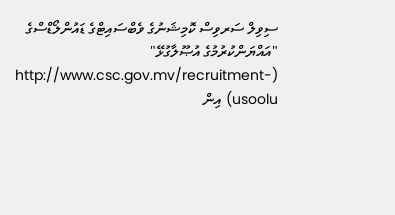ސިވިލް ސަރވިސް ކޮމިޝަނުގެ ވެބްސައިޓްގެ ޑައުންލޯޑްސްގެ "އައްޔަންކުރުމުގެ އުޞޫލާގުޅޭ"   (http://www.csc.gov.mv/recruitment-usoolu) އިން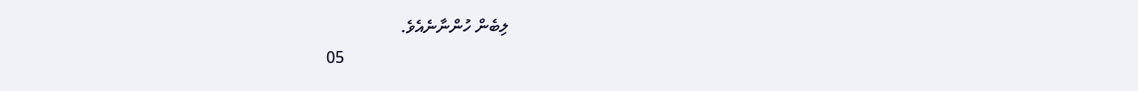ލިބެން ހުންނާނެއެވެ.
                                        05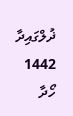ޛުލްގައިދާ 1442
ހޯދާ